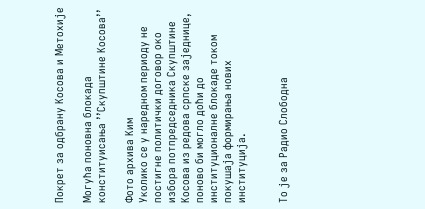Покрет за одбрану Косова и Метохије

Могућа поновна блокада конституисања ’’Скупштине Косова’’

Фото архива Ким
Уколико се у наредном периоду не постигне политички договор око избора потпредседника Скупштине Косова из редова српске заједнице, поново би могло доћи до институционалне блокаде током покушаја формирања нових институција.


То је за Радио Слободна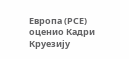Европа (РСЕ) оценио Кадри Круезију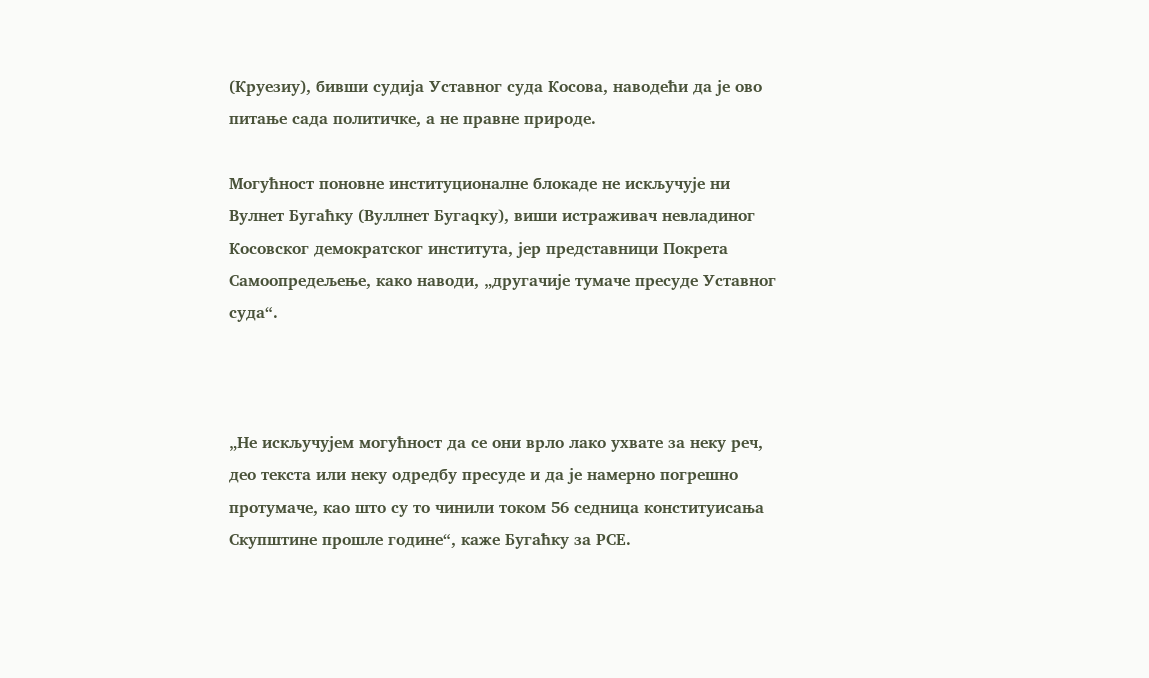(Крyезиу), бивши судија Уставног суда Косова, наводећи да је ово питање сада политичке, а не правне природе.

Могућност поновне институционалне блокаде не искључује ни Вулнет Бугаћку (Вуллнет Бугаqку), виши истраживач невладиног Косовског демократског института, јер представници Покрета Самоопредељење, како наводи, „другачије тумаче пресуде Уставног суда“.



„Не искључујем могућност да се они врло лако ухвате за неку реч, део текста или неку одредбу пресуде и да је намерно погрешно протумаче, као што су то чинили током 56 седница конституисања Скупштине прошле године“, каже Бугаћку за РСЕ.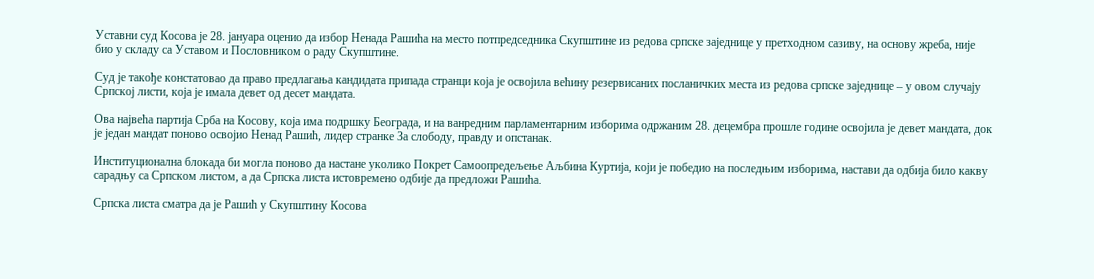Уставни суд Косова је 28. јануара оценио да избор Ненада Рашића на место потпредседника Скупштине из редова српске заједнице у претходном сазиву, на основу жреба, није био у складу са Уставом и Пословником о раду Скупштине.

Суд је такође констатовао да право предлагања кандидата припада странци која је освојила већину резервисаних посланичких места из редова српске заједнице – у овом случају Српској листи, која је имала девет од десет мандата.

Ова највећа партија Срба на Косову, која има подршку Београда, и на ванредним парламентарним изборима одржаним 28. децембра прошле године освојила је девет мандата, док је један мандат поново освојио Ненад Рашић, лидер странке За слободу, правду и опстанак.

Институционална блокада би могла поново да настане уколико Покрет Самоопредељење Аљбина Куртија, који је победио на последњим изборима, настави да одбија било какву сарадњу са Српском листом, а да Српска листа истовремено одбије да предложи Рашића.

Српска листа сматра да је Рашић у Скупштину Косова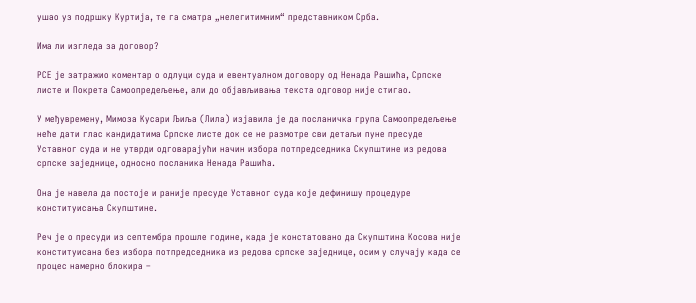ушао уз подршку Куртија, те га сматра „нелегитимним“ представником Срба.

Има ли изгледа за договор?

РСЕ је затражио коментар о одлуци суда и евентуалном договору од Ненада Рашића, Српске листе и Покрета Самоопредељење, али до објављивања текста одговор није стигао.

У међувремену, Мимоза Кусари Љиља (Лила) изјавила је да посланичка група Самоопредељење неће дати глас кандидатима Српске листе док се не размотре сви детаљи пуне пресуде Уставног суда и не утврди одговарајући начин избора потпредседника Скупштине из редова српске заједнице, односно посланика Ненада Рашића.

Она је навела да постоје и раније пресуде Уставног суда које дефинишу процедуре конституисања Скупштине.

Реч је о пресуди из септембра прошле године, када је констатовано да Скупштина Косова није конституисана без избора потпредседника из редова српске заједнице, осим у случају када се процес намерно блокира –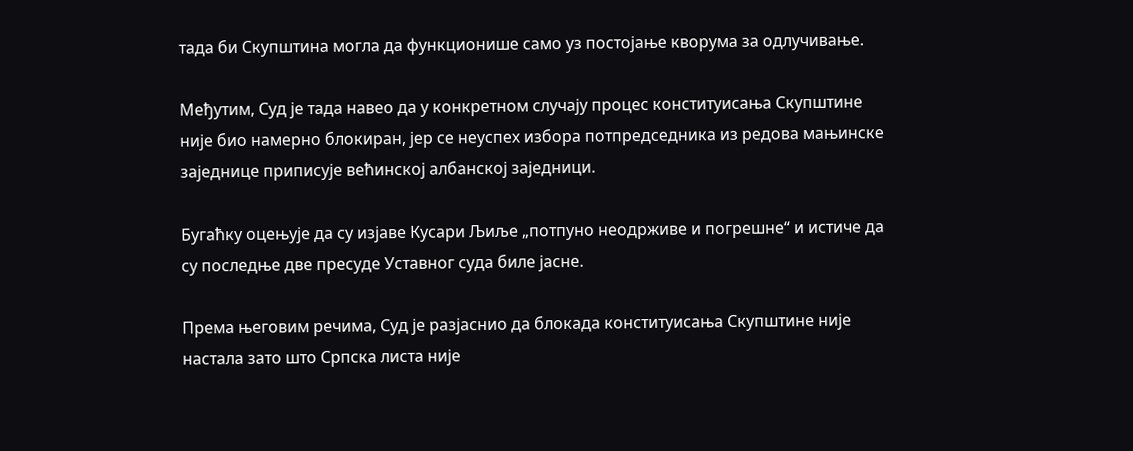тада би Скупштина могла да функционише само уз постојање кворума за одлучивање.

Међутим, Суд је тада навео да у конкретном случају процес конституисања Скупштине није био намерно блокиран, јер се неуспех избора потпредседника из редова мањинске заједнице приписује већинској албанској заједници.

Бугаћку оцењује да су изјаве Кусари Љиље „потпуно неодрживе и погрешне“ и истиче да су последње две пресуде Уставног суда биле јасне.

Према његовим речима, Суд је разјаснио да блокада конституисања Скупштине није настала зато што Српска листа није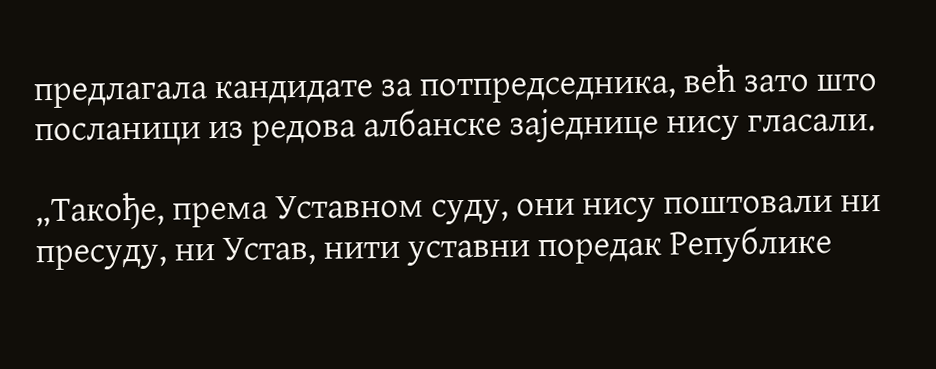предлагала кандидате за потпредседника, већ зато што посланици из редова албанске заједнице нису гласали.

„Такође, према Уставном суду, они нису поштовали ни пресуду, ни Устав, нити уставни поредак Републике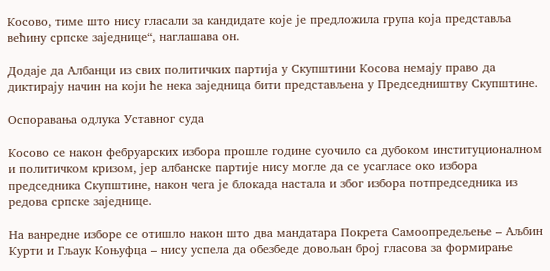Косово, тиме што нису гласали за кандидате које је предложила група која представља већину српске заједнице“, наглашава он.

Додаје да Албанци из свих политичких партија у Скупштини Косова немају право да диктирају начин на који ће нека заједница бити представљена у Председништву Скупштине.

Оспоравања одлука Уставног суда

Косово се након фебруарских избора прошле године суочило са дубоком институционалном и политичком кризом, јер албанске партије нису могле да се усагласе око избора председника Скупштине, након чега је блокада настала и због избора потпредседника из редова српске заједнице.

На ванредне изборе се отишло након што два мандатара Покрета Самоопредељење – Аљбин Курти и Гљаук Коњуфца – нису успела да обезбеде довољан број гласова за формирање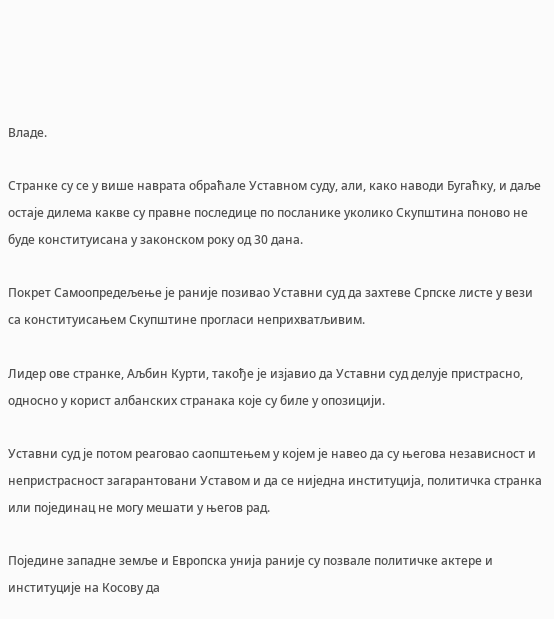Владе.

Странке су се у више наврата обраћале Уставном суду, али, како наводи Бугаћку, и даље остаје дилема какве су правне последице по посланике уколико Скупштина поново не буде конституисана у законском року од 30 дана.

Покрет Самоопредељење је раније позивао Уставни суд да захтеве Српске листе у вези са конституисањем Скупштине прогласи неприхватљивим.

Лидер ове странке, Аљбин Курти, такође је изјавио да Уставни суд делује пристрасно, односно у корист албанских странака које су биле у опозицији.

Уставни суд је потом реаговао саопштењем у којем је навео да су његова независност и непристрасност загарантовани Уставом и да се ниједна институција, политичка странка или појединац не могу мешати у његов рад.

Поједине западне земље и Европска унија раније су позвале политичке актере и институције на Косову да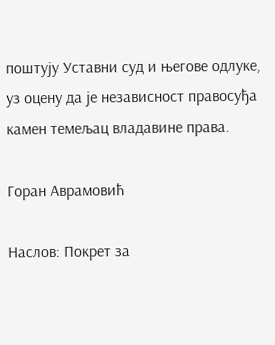поштују Уставни суд и његове одлуке, уз оцену да је независност правосуђа камен темељац владавине права.

Горан Аврамовић

Наслов: Покрет за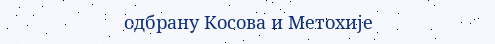одбрану Косова и Метохије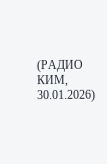(РАДИО КИМ, 30.01.2026)